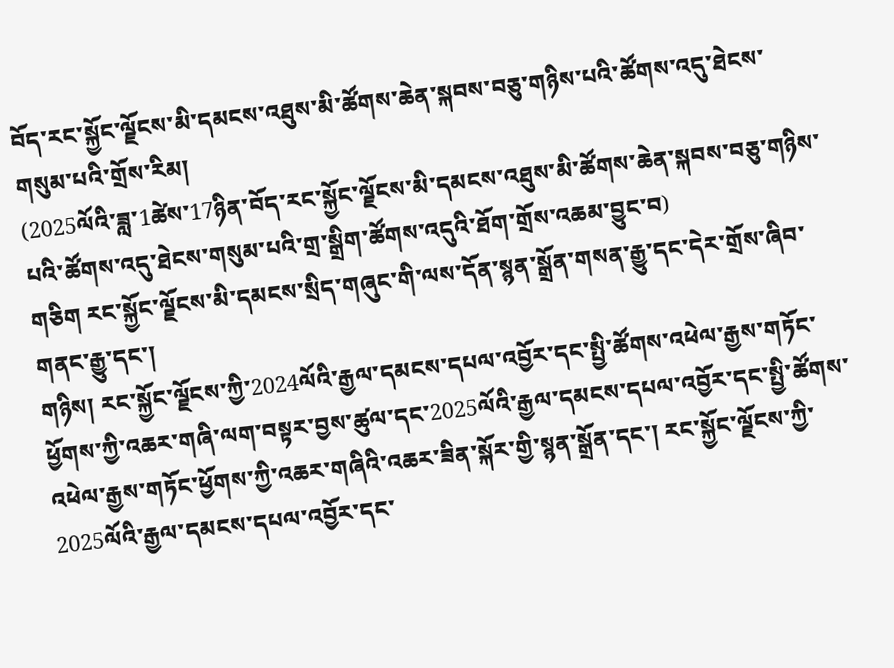བོད་རང་སྐྱོང་ལྗོངས་མི་དམངས་འཐུས་མི་ཚོགས་ཆེན་སྐབས་བཅུ་གཉིས་པའི་ཚོགས་འདུ་ཐེངས་གསུམ་པའི་གྲོས་རིམ།
(2025ལོའི་ཟླ་1ཚེས་17ཉིན་བོད་རང་སྐྱོང་ལྗོངས་མི་དམངས་འཐུས་མི་ཚོགས་ཆེན་སྐབས་བཅུ་གཉིས་པའི་ཚོགས་འདུ་ཐེངས་གསུམ་པའི་གྲ་སྒྲིག་ཚོགས་འདུའི་ཐོག་གྲོས་འཆམ་བྱུང་བ)
གཅིག རང་སྐྱོང་ལྗོངས་མི་དམངས་སྲིད་གཞུང་གི་ལས་དོན་སྙན་སྒྲོན་གསན་རྒྱུ་དང་དེར་གྲོས་ཞིབ་གནང་རྒྱུ་དང་།
གཉིས། རང་སྐྱོང་ལྗོངས་ཀྱི་2024ལོའི་རྒྱལ་དམངས་དཔལ་འབྱོར་དང་སྤྱི་ཚོགས་འཕེལ་རྒྱས་གཏོང་ཕྱོགས་ཀྱི་འཆར་གཞི་ལག་བསྟར་བྱས་ཚུལ་དང་2025ལོའི་རྒྱལ་དམངས་དཔལ་འབྱོར་དང་སྤྱི་ཚོགས་འཕེལ་རྒྱས་གཏོང་ཕྱོགས་ཀྱི་འཆར་གཞིའི་འཆར་ཟིན་སྐོར་གྱི་སྙན་སྒྲོན་དང་། རང་སྐྱོང་ལྗོངས་ཀྱི་2025ལོའི་རྒྱལ་དམངས་དཔལ་འབྱོར་དང་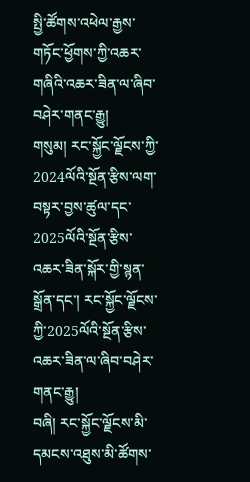སྤྱི་ཚོགས་འཕེལ་རྒྱས་གཏོང་ཕྱོགས་ཀྱི་འཆར་གཞིའི་འཆར་ཟིན་ལ་ཞིབ་བཤེར་གནང་རྒྱུ།
གསུམ། རང་སྐྱོང་ལྗོངས་ཀྱི་2024ལོའི་སྔོན་རྩིས་ལག་བསྟར་བྱས་ཚུལ་དང་2025ལོའི་སྔོན་རྩིས་འཆར་ཟིན་སྐོར་གྱི་སྙན་སྒྲོན་དང་། རང་སྐྱོང་ལྗོངས་ཀྱི་2025ལོའི་སྔོན་རྩིས་འཆར་ཟིན་ལ་ཞིབ་བཤེར་གནང་རྒྱུ།
བཞི། རང་སྐྱོང་ལྗོངས་མི་དམངས་འཐུས་མི་ཚོགས་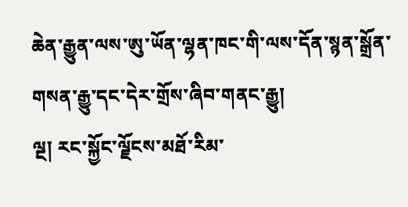ཆེན་རྒྱུན་ལས་ཨུ་ཡོན་ལྷན་ཁང་གི་ལས་དོན་སྙན་སྒྲོན་གསན་རྒྱུ་དང་དེར་གྲོས་ཞིབ་གནང་རྒྱུ།
ལྔ། རང་སྐྱོང་ལྗོངས་མཐོ་རིམ་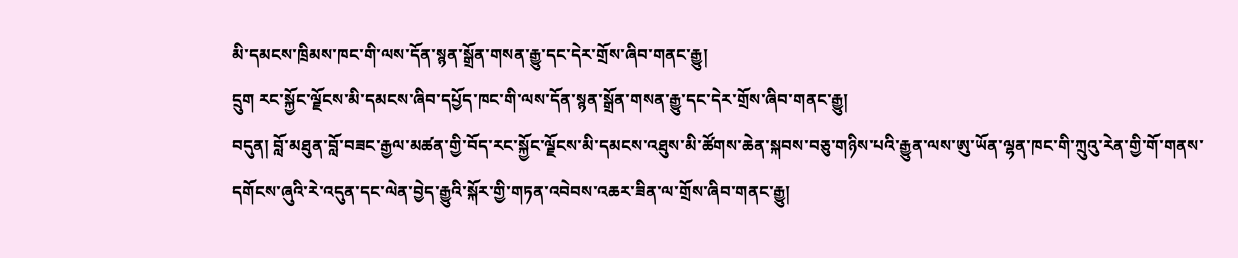མི་དམངས་ཁྲིམས་ཁང་གི་ལས་དོན་སྙན་སྒྲོན་གསན་རྒྱུ་དང་དེར་གྲོས་ཞིབ་གནང་རྒྱུ།
དྲུག རང་སྐྱོང་ལྗོངས་མི་དམངས་ཞིབ་དཔྱོད་ཁང་གི་ལས་དོན་སྙན་སྒྲོན་གསན་རྒྱུ་དང་དེར་གྲོས་ཞིབ་གནང་རྒྱུ།
བདུན། བློ་མཐུན་བློ་བཟང་རྒྱལ་མཚན་གྱི་བོད་རང་སྐྱོང་ལྗོངས་མི་དམངས་འཐུས་མི་ཚོགས་ཆེན་སྐབས་བཅུ་གཉིས་པའི་རྒྱུན་ལས་ཨུ་ཡོན་ལྷན་ཁང་གི་ཀྲུའུ་རེན་གྱི་གོ་གནས་དགོངས་ཞུའི་རེ་འདུན་དང་ལེན་བྱེད་རྒྱུའི་སྐོར་གྱི་གཏན་འབེབས་འཆར་ཟིན་ལ་གྲོས་ཞིབ་གནང་རྒྱུ།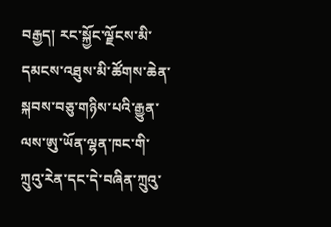བརྒྱད། རང་སྐྱོང་ལྗོངས་མི་དམངས་འཐུས་མི་ཚོགས་ཆེན་སྐབས་བཅུ་གཉིས་པའི་རྒྱུན་ལས་ཨུ་ཡོན་ལྷན་ཁང་གི་ཀྲུའུ་རེན་དང་དེ་བཞིན་ཀྲུའུ་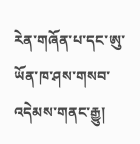རེན་གཞོན་པ་དང་ཨུ་ཡོན་ཁ་ཤས་གསབ་འདེམས་གནང་རྒྱུ།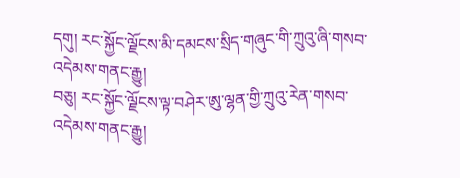དགུ། རང་སྐྱོང་ལྗོངས་མི་དམངས་སྲིད་གཞུང་གི་ཀྲུའུ་ཞི་གསབ་འདེམས་གནང་རྒྱུ།
བཅུ། རང་སྐྱོང་ལྗོངས་ལྟ་བཤེར་ཨུ་ལྷན་གྱི་ཀྲུའུ་རེན་གསབ་འདེམས་གནང་རྒྱུ།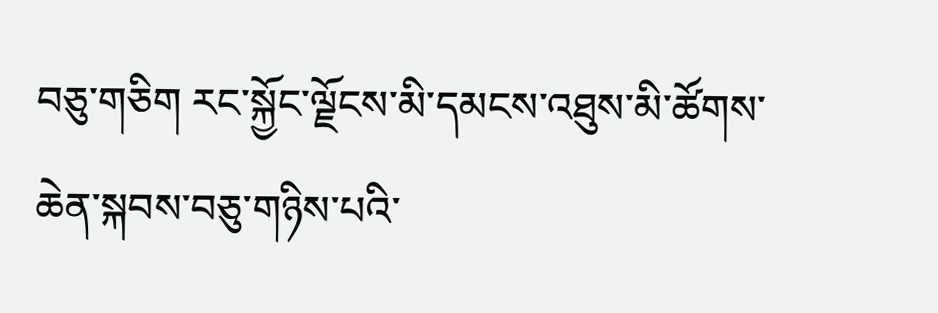བཅུ་གཅིག རང་སྐྱོང་ལྗོངས་མི་དམངས་འཐུས་མི་ཚོགས་ཆེན་སྐབས་བཅུ་གཉིས་པའི་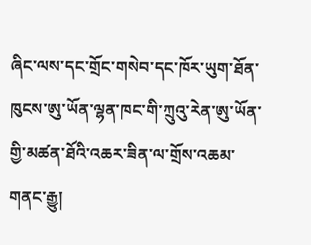ཞིང་ལས་དང་གྲོང་གསེབ་དང་ཁོར་ཡུག་ཐོན་ཁུངས་ཨུ་ཡོན་ལྷན་ཁང་གི་ཀྲུའུ་རེན་ཨུ་ཡོན་གྱི་མཚན་ཐོའི་འཆར་ཟིན་ལ་གྲོས་འཆམ་གནང་རྒྱུ།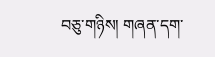བཅུ་གཉིས། གཞན་དག་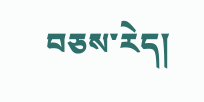བཅས་རེད།